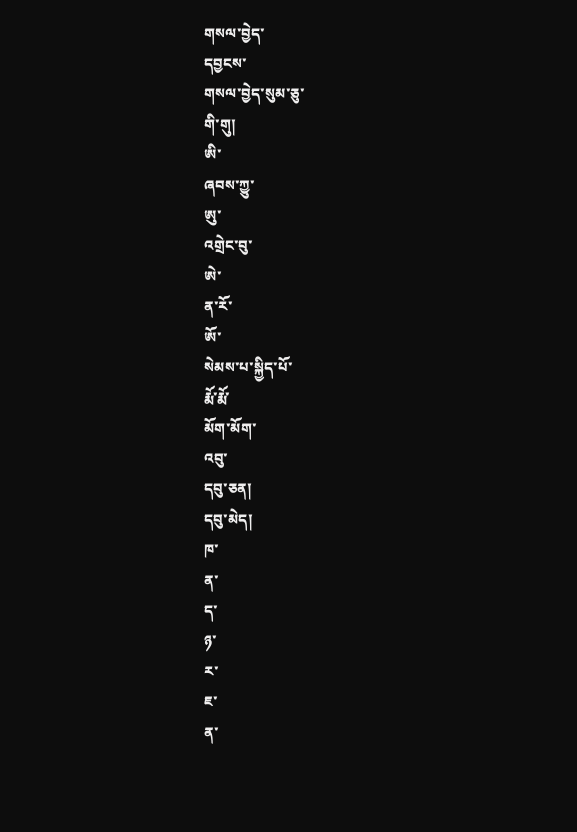གསལ་བྱེད་
དབྱངས་
གསལ་བྱེད་སུམ་ཅུ་
གི་གུ།
ཨི་
ཞབས་ཀྱུ་
ཨུ་
འགྲེང་བུ་
ཨེ་
ན་རོ་
ཨོ་
སེམས་པ་སྐྱིད་པོ་
རྨོ་རྨོ་
མོག་མོག་
འབུ་
དབུ་ཅན།
དབུ་མེད།
ཁ་
ན་
ད་
ཉ་
ར་
ཇ་
ན་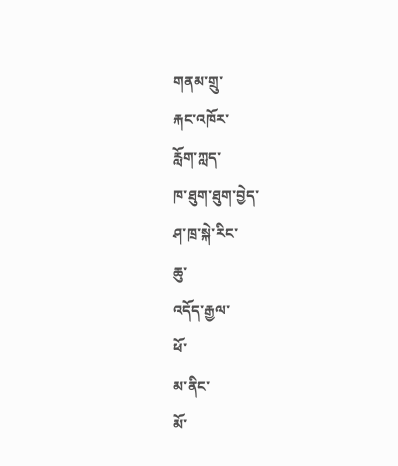གནམ་གྲུ་
རྐང་འཁོར་
རློག་ཀླད་
ཁ་ཐུག་ཐུག་བྱེད་
ཤ་ཁྲ་སྐེ་རིང་
ཆུ་
འདོད་རྒྱལ་
ཕོ་
མ་ནིང་
མོ་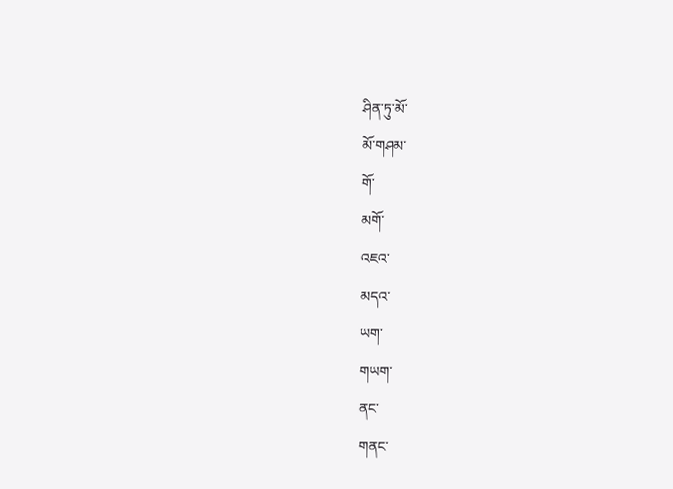ཤིན་ཏུ་མོ་
མོ་གཤམ་
གོ་
མགོ་
འཇའ་
མདའ་
ཡག་
གཡག་
ནང་
གནང་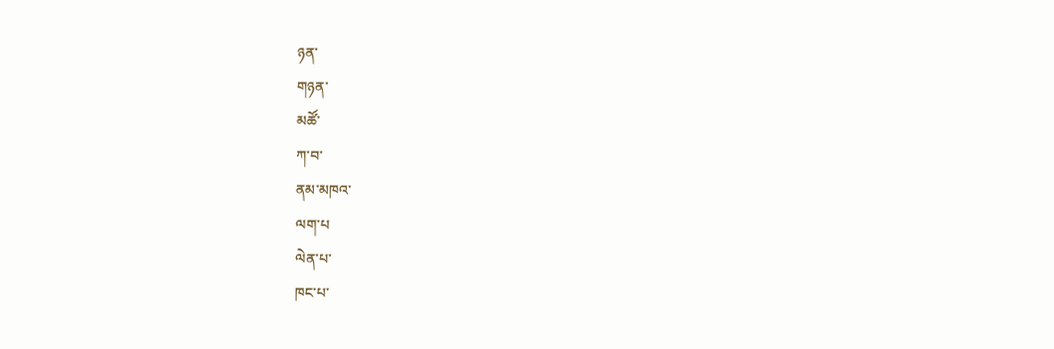ཉན་
གཉན་
མཚོ་
ཀ་བ་
ནམ་མཁའ་
ལག་པ
ལེན་པ་
ཁང་པ་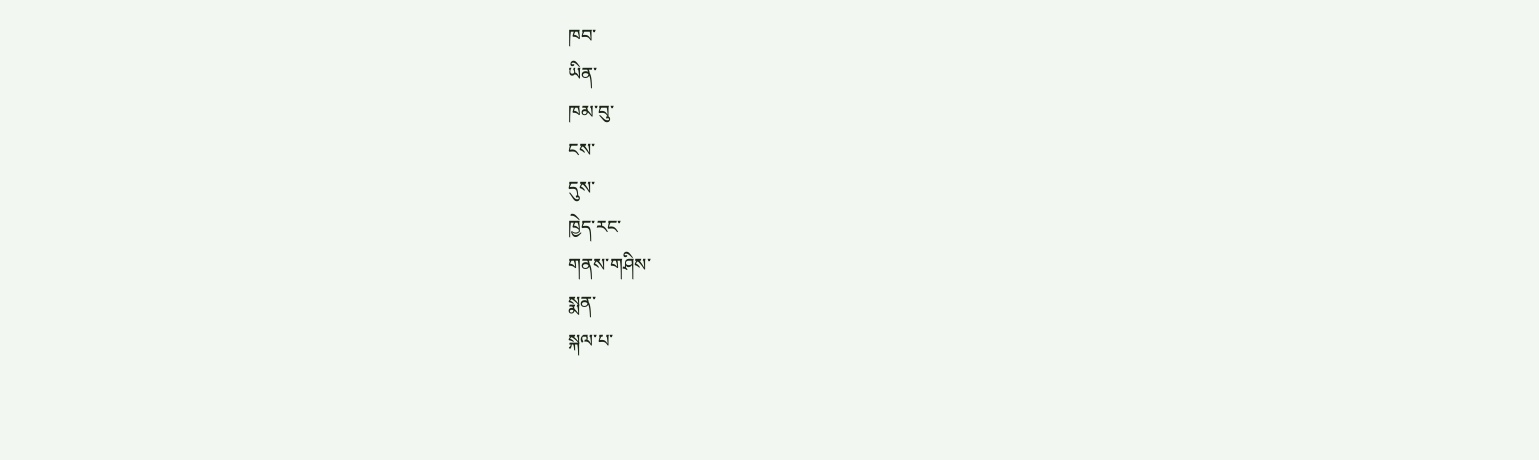ཁབ་
ཡིན་
ཁམ་བུ་
ངས་
དུས་
ཁྱེད་རང་
གནས་གཤིས་
སྨན་
སྐལ་པ་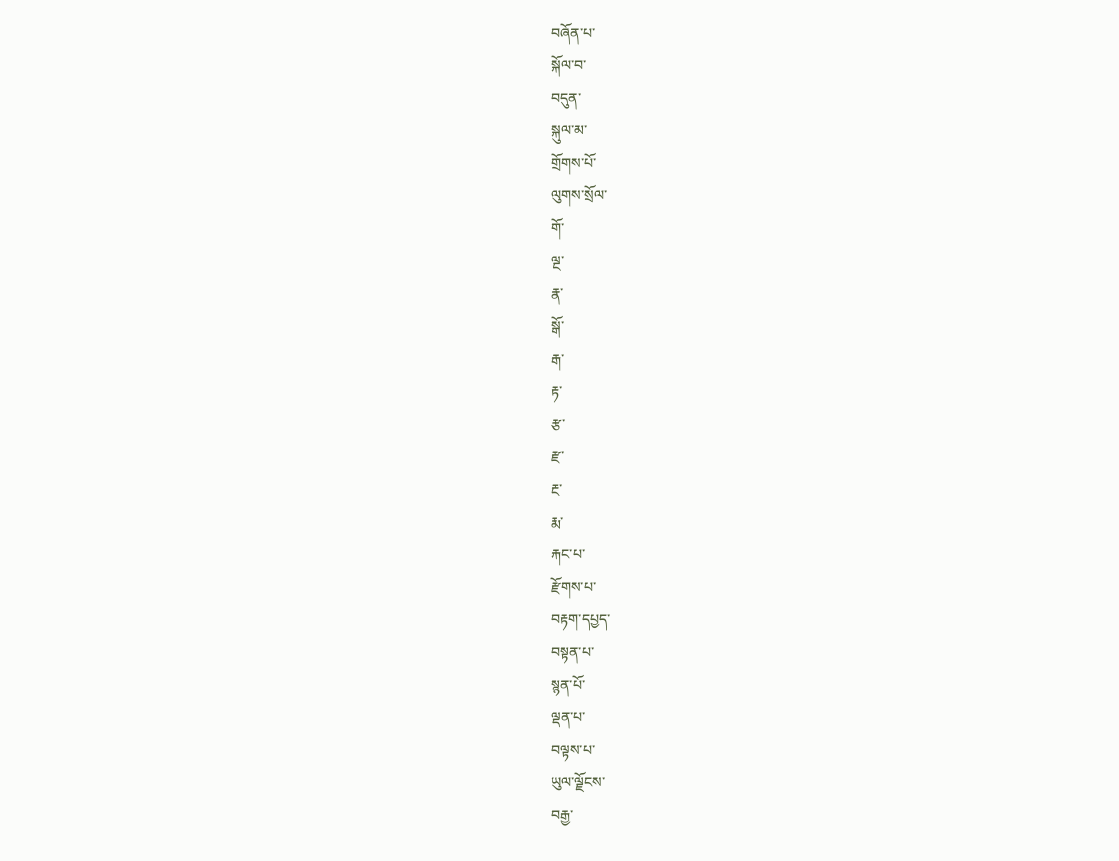བཞོན་པ་
སྐོལ་བ་
བདུན་
སྐུལ་མ་
གྲོགས་པོ་
ལུགས་སྲོལ་
གོ་
ལྔ་
རྣ་
སྒོ་
རྒ་
རྟ་
རྩ་
རྫ་
རྔ་
རྨ་
རྐང་པ་
རྫོགས་པ་
བརྟག་དཔྱད་
བསྟན་པ་
སྙན་པོ་
ལྡན་པ་
བལྟས་པ་
ཡུལ་ལྗོངས་
བརྒྱ་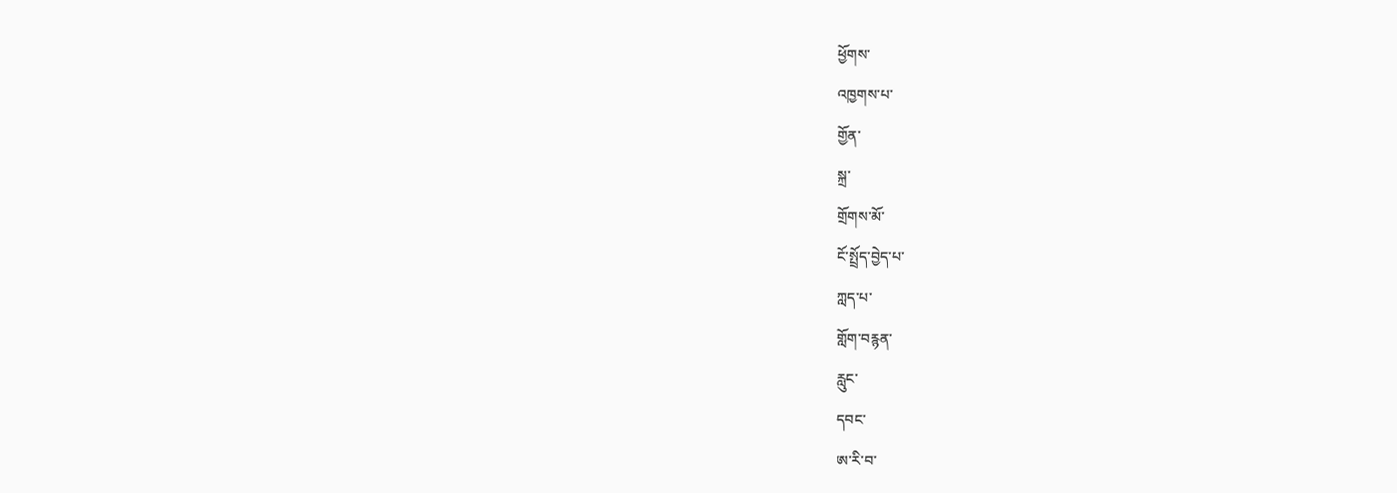ཕྱོགས་
འཁྱགས་པ་
གྱོན་
སྐྲ་
གྲོགས་མོ་
ངོ་སྤྲོད་བྱེད་པ་
ཀླད་པ་
གློག་བརྙན་
རླུང་
དབང་
ཨ་རི་བ་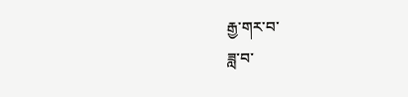རྒྱ་གར་བ་
ཟླ་བ་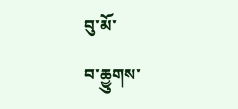བུ་མོ་
བ་ཆྱུགས་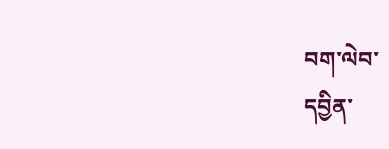བག་ལེབ་
དབྱིན་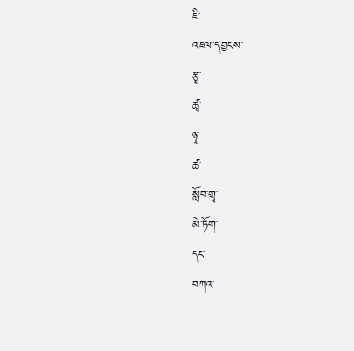ཇི་
འཇལ་དབྱངས་
རྩྭ་
ཚྭ་
ཉྭ་
ཚ་
སློབ་གྲྭ་
མེ་ཏོག་
དང་
བཀའ་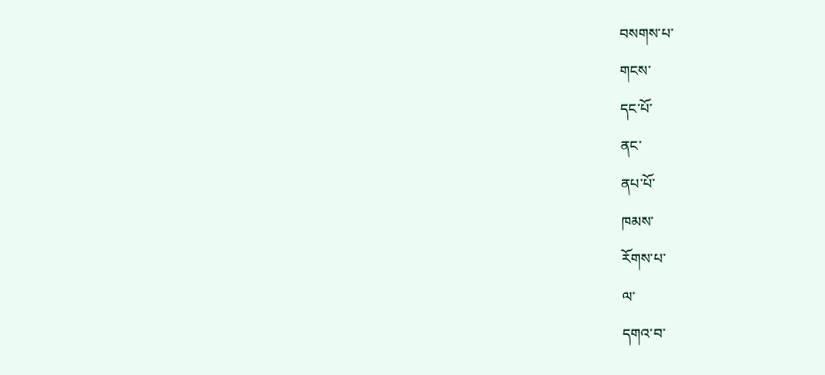བསགས་པ་
གངས་
དང་པོ་
ནང་
ནཔ་པོ་
ཁམས་
རོགས་པ་
ལ་
དགའ་བ་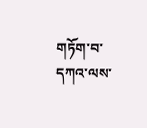གཏོག་བ་
དཀའ་ལས་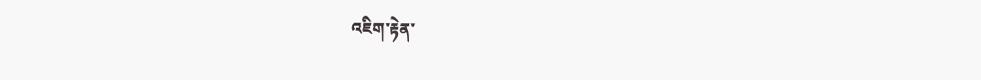འཇིག་རྟེན་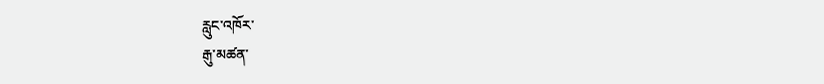རླུང་འཁོར་
རྒུ་མཚན་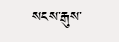སངས་རྒུས་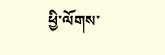ཕྱི་ལོགས་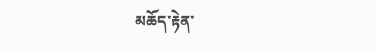མཆོད་རྟེན་